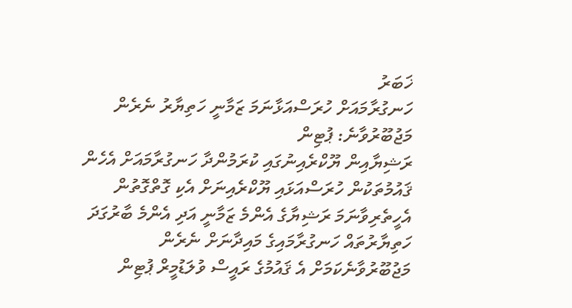ޚަބަރު
ހަނގުރާމައަށް ހުރަސްއަޅާނަމަ ޒަމާނީ ހަތިޔާރު ނެރެން މަޖުބޫރުވާނެ: ޕުޓިން
ރަޝިޔާއިން ޔޫކްރެއިނުގައި ކުރަމުންދާ ހަނގުރާމައަށް އެހެން ޤައުމުތަކުން ހުރަސްއަޅައި ޔޫކްރެއިނަށް އެކި ގޮތްގޮތުން އެހީތެރިވާނަމަ ރަޝިޔާގެ އެންމެ ޒަމާނީ އަދި އެންމެ ބާރުގަދަ ހަތިޔާރުތައް ހަނގުރާމައިގެ މައިދާނަށް ނެރެން މަޖުބޫރުވާނެކަމަށް އެ ޤައުމުގެ ރައީސް ވުލަޑުމީރް ޕުޓިން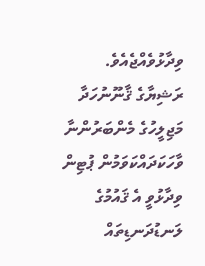ވިދާޅުވެއްޖެއެވެ.
ރަޝިޔާގެ ޤާނޫނުހަދާ މަޖިލީހުގެ މެންބަރުންނާ ވާހަކަދައްކަވަމުން ޕުޓިން ވިދާޅުވީ އެ ޤައުމުގެ ލަނޑުދަނޑިތައް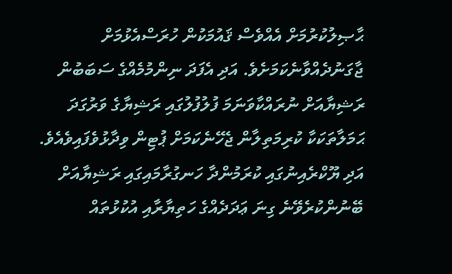ޙާޞިލުކުރުމަށް އެއްވެސް ޤައުމަކުން ހުރަސްއެޅުމަށް ޖާގަނުދެއްވާނެކަމަށެވެ. އަދި އެފަދަ ނިންމުމެއްގެ ސަބަބުން ރަޝިޔާއަށް ނުރައްކާވަނަމަ ފުލުފުލުގައި ރަޝިޔާގެ ވަރުގަދަ ޙަމަލާތަކަކާ ކުރިމަތިލާން ޖެހޭނެކަމަށް ޕުޓިން ވިދާޅުވެފައިވެއެވެ. އަދި ޔޫކްރެއިނުގައި ކުރަމުންދާ ހަނގުރާމައިގައި ރަޝިޔާއަށް ބޭނުންކުރެވޭނެ ގިނަ ޢަދަދެއްގެ ހަތިޔާރާއި އުކުޅުތައް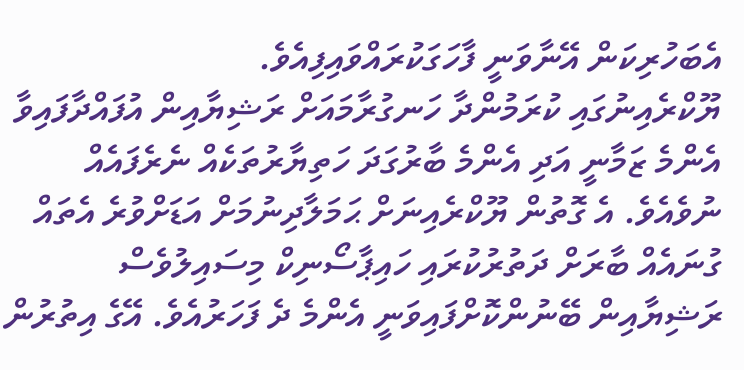އެބަހުރިކަން އޭނާވަނީ ފާހަގަކުރައްވައިފިއެވެ.
ޔޫކްރެއިނުގައި ކުރަމުންދާ ހަނގުރާމައަށް ރަޝިޔާއިން އުފައްދާފައިވާ އެންމެ ޒަމާނީ އަދި އެންމެ ބާރުގަދަ ހަތިޔާރުތަކެއް ނެރެފައެއް ނުވެއެވެ. އެ ގޮތުން ޔޫކްރެއިނަށް ޙަމަލާދިނުމަށް އަޑަށްވުރެ އެތައް ގުނައެއް ބާރަށް ދަތުރުކުރައި ހައިޕާސޯނިކް މިސައިލުވެސް ރަޝިޔާއިން ބޭނުންކޮށްފައިވަނީ އެންމެ ދެ ފަހަރުއެވެ. އޭގެ އިތުރުން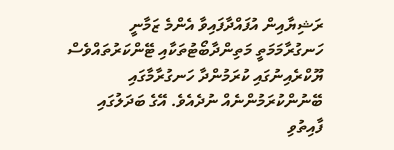ރަޝިޔާއިން އުފައްދާފައިވާ އެންމެ ޒަމާނީ ހަނގުރާމަމަތީ މަތިންދާބޯޓުތަކާއި ޓޭންކަރުތައްވެސް ޔޫކްރެއިނުގައި ކުރަމުންދާ ހަނގުރާމާގައި ބޭނުންކުރަމުންނެއް ނުދެއެވެ. އޭގެ ބަދަލުގައި ފާއިތުވި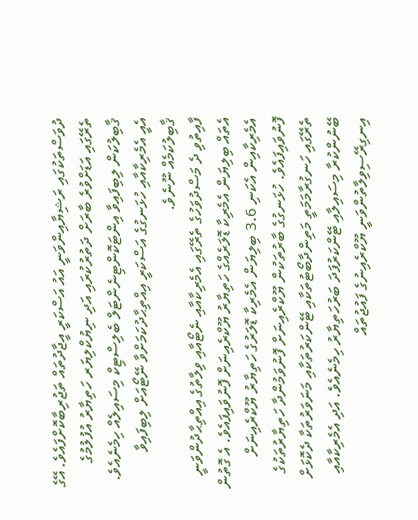ދުވަސްތަކުގައި ރަޝިޔާއިންވަނީ އައު އަސްކަރީ އީޖާދުތައް ތަޖުރިބާކޮށްފައެވެ. އޭގެ ތެރޭގައި އަޑަށްވުރެ ބާރަށް ދަތުރުކުރައި އަދި ނިޔުކްލިޔަރ ހަތިޔާރު އުފުލުމުގެ ޤާބިލުކަން ލިބިފައިވާ އިންޓަކޮންޓިނެންޓަލް ބެލިސްޓިކް މިސައިލެއް ހިމެނެއެވެ. އެއީ އެމެރިކާއާއި ހުޅަނގުގެ އަސްކަރީ އިއްތިޙާދުކަމަށްވާ ނޭޓޯއަށް ލިބިފައިވާ ޤާބިލުކަމެއް ނޫނެވެ.
ފާއިތުވި ދެ މަސްދުވަހުގެ ތެރޭގައި އެމެރިކާއާއި ނެޓޯއާއި ވިލާތުގެ އިއްތިޙާދުންވަނީ އެތައް ބިލިޔަން އެމެރިކާ ޑޮލަރެއްގެ ހަތިޔާރު ޔޫކްރެއިނަށް ފޮނުވައިފައެވެ. އެ ގޮތުން އެމެރިކާއިން އެކަނި 3.6 ބިލިޔަން އެމެރިކާ ޑޮލަރުގެ ހަތިޔާރު ޔޫކްރެއިނަށް ފޮނުވައިފައެވެ. ހުޅަނގުގެ ބާރުތަކުން ޔޫކްރެއިނަށް ފޮނުވަމުންދާ ހަތިޔާރުތަކުގެ ތެރޭގައި ހަނގުރާމަމަތީ މަތިންދާބޯޓުތަކާއި ޓޭންކަރުތަކާއި މަނަވަރުތަކާ ދެކޮޅަށް ބޭނުންކުރާ މިސައިލާއި ޓޭންކަރުފަދަ ބަރުހަތިޔާރު ހިމެނެއެވެ. އަދި އެމެރިކާއާއި އިނގިރޭސިވިލާތުންވަނީ ޔޫކްރެއިނުގެ ފައުޖުތައް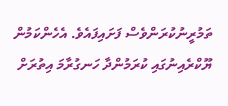ތަމުރީނުކުރަންވެސް ފަށައިފައެވެ. އެހެންކަމުން ޔޫކްރެއިނުގައި ކުރަމުންދާ ހަނގުރާމަ އިތުރަށް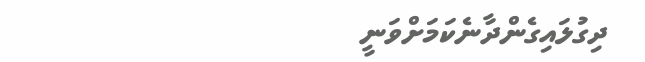ދިގުލައިގެންދާނެކަމަށްވަނީ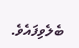ބެލެވިފައެވެ.